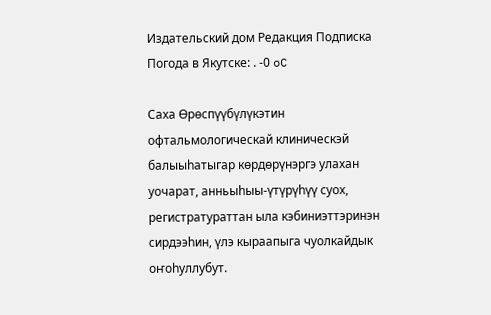Издательский дом Редакция Подписка
Погода в Якутске: . -0 oC

Саха Өрөспүүбүлүкэтин офтальмологическай клиническэй балыыһатыгар көрдөрүнэргэ улахан уочарат, анньыһыы-үтүрүһүү суох, регистратураттан ыла кэбиниэттэринэн сирдээһин, үлэ кыраапыга чуолкайдык оҥоһуллубут.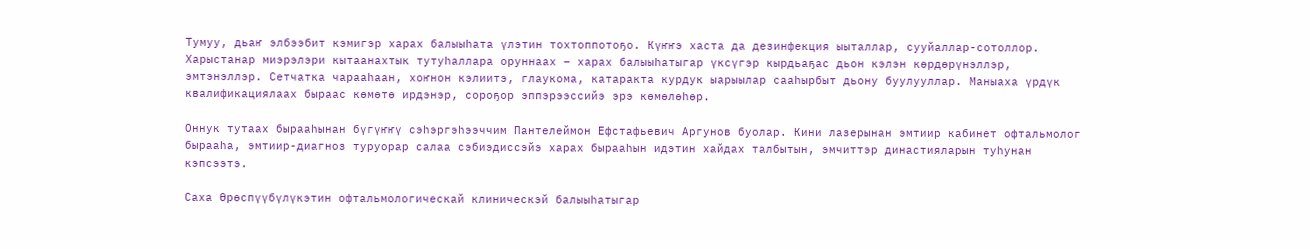Тумуу, дьаҥ элбээбит кэмигэр харах балыыһата үлэтин тохтоппотоҕо. Күҥҥэ хаста да дезинфекция ыыталлар, сууйаллар-сотоллор. Харыстанар миэрэлэри кытаанахтык тутуһаллара оруннаах – харах балыыһатыгар үксүгэр кырдьаҕас дьон кэлэн көрдөрүнэллэр, эмтэнэллэр. Сетчатка чарааһаан, хоҥнон кэлиитэ, глаукома, катаракта курдук ыарыылар сааһырбыт дьону буулууллар. Маныаха үрдүк квалификациялаах быраас көмөтө ирдэнэр, сороҕор эппэрээссийэ эрэ көмөлөһөр.

Оннук тутаах бырааһынан бүгүҥҥү сэһэргэһээччим Пантелеймон Ефстафьевич Аргунов буолар. Кини лазерынан эмтиир кабинет офтальмолог бырааһа, эмтиир-диагноз туруорар салаа сэбиэдиссэйэ харах бырааһын идэтин хайдах талбытын, эмчиттэр династияларын туһунан кэпсээтэ.

Саха Өрөспүүбүлүкэтин офтальмологическай клиническэй балыыһатыгар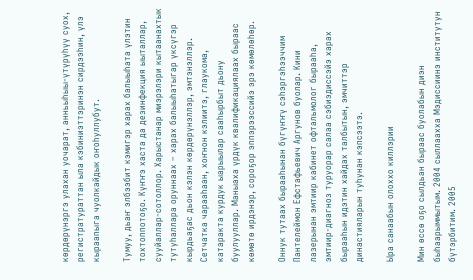көрдөрүнэргэ улахан уочарат, анньыһыы-үтүрүһүү суох, регистратураттан ыла кэбиниэттэринэн сирдээһин, үлэ кыраапыга чуолкайдык оҥоһуллубут.

Тумуу, дьаҥ элбээбит кэмигэр харах балыыһата үлэтин тохтоппотоҕо. Күҥҥэ хаста да дезинфекция ыыталлар, сууйаллар-сотоллор. Харыстанар миэрэлэри кытаанахтык тутуһаллара оруннаах – харах балыыһатыгар үксүгэр кырдьаҕас дьон кэлэн көрдөрүнэллэр, эмтэнэллэр. Сетчатка чарааһаан, хоҥнон кэлиитэ, глаукома, катаракта курдук ыарыылар сааһырбыт дьону буулууллар. Маныаха үрдүк квалификациялаах быраас көмөтө ирдэнэр, сороҕор эппэрээссийэ эрэ көмөлөһөр.

Оннук тутаах бырааһынан бүгүҥҥү сэһэргэһээччим Пантелеймон Ефстафьевич Аргунов буолар. Кини лазерынан эмтиир кабинет офтальмолог бырааһа, эмтиир-диагноз туруорар салаа сэбиэдиссэйэ харах бырааһын идэтин хайдах талбытын, эмчиттэр династияларын туһунан кэпсээтэ.

Ыра санаабын олоххо киллэрии

Мин өссө оҕо сылдьан быраас буолабын диэн быһаарыммытым. 2004 сыллаахха Мэдиссиинэ институтун бүтэрбитим. 2005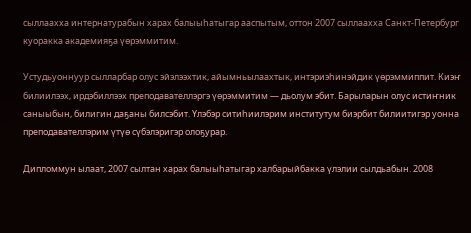сыллаахха интернатурабын харах балыыһатыгар ааспытым, оттон 2007 сыллаахха Санкт-Петербург куоракка академияҕа үөрэммитим.

Устудьуоннуур сылларбар олус эйэлээхтик, айымньылаахтык, интэриэһинэйдик үөрэммиппит. Киэҥ билиилээх, ирдэбиллээх преподавателлэргэ үөрэммитим — дьолум эбит. Барыларын олус истиҥник саныыбын, билигин даҕаны билсэбит. Үлэбэр ситиһиилэрим институтум биэрбит билиитигэр уонна преподавателлэрим үтүө сүбэлэригэр олоҕурар.

Дипломмун ылаат, 2007 сылтан харах балыыһатыгар халбарыйбакка үлэлии сылдьабын. 2008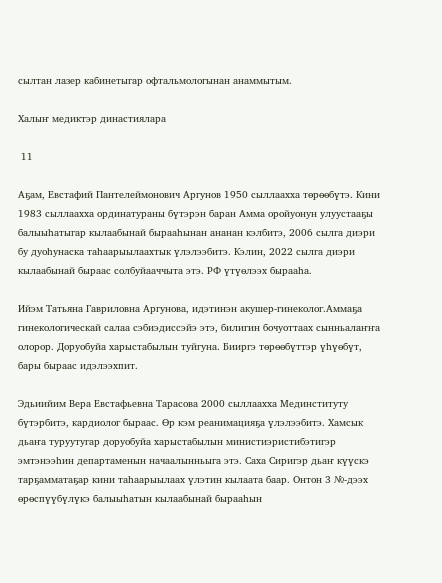сылтан лазер кабинетыгар офтальмологынан анаммытым.

Халыҥ медиктэр династиялара

 11

Аҕам, Евстафий Пантелеймонович Аргунов 1950 сыллаахха төрөөбүтэ. Кини 1983 сыллаахха ординатураны бүтэрэн баран Амма оройуонун улуустааҕы балыыһатыгар кылаабынай бырааһынан ананан кэлбитэ, 2006 сылга диэри бу дуоһунаска таһаарыылаахтык үлэлээбитэ. Кэлин, 2022 сылга диэри кылаабынай быраас солбуйааччыта этэ. РФ үтүөлээх бырааһа.

Ийэм Татьяна Гавриловна Аргунова, идэтинэн акушер-гинеколог.Аммаҕа гинекологическай салаа сэбиэдиссэйэ этэ, билигин бочуоттаах сынньалаҥҥа олорор. Доруобуйа харыстабылын туйгуна. Бииргэ төрөөбүттэр үһүөбүт, бары быраас идэлээхпит.

Эдьиийим Вера Евстафьевна Тарасова 2000 сыллаахха Мединституту бүтэрбитэ, кардиолог быраас. Өр кэм реанимацияҕа үлэлээбитэ. Хамсык дьаҥа туруутугар доруобуйа харыстабылын министиэристибэтигэр эмтэнээһин департаменын начаалынньыга этэ. Саха Сиригэр дьаҥ күүскэ тарҕамматаҕар кини таһаарыылаах үлэтин кылаата баар. Онтон 3 №-дээх өрөспүүбүлүкэ балыыһатын кылаабынай бырааһын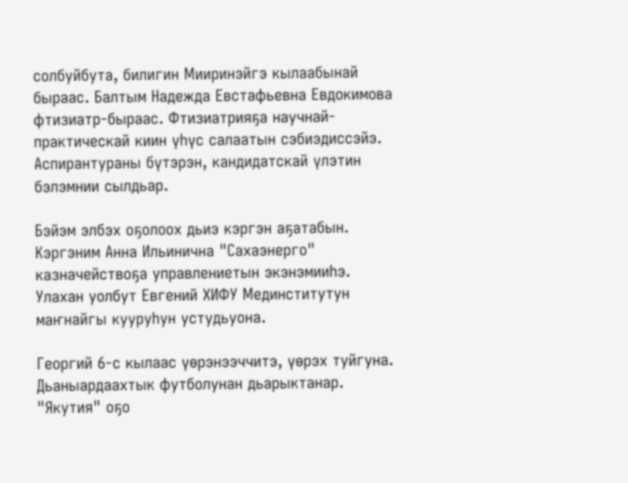солбуйбута, билигин Мииринэйгэ кылаабынай быраас. Балтым Надежда Евстафьевна Евдокимова фтизиатр-быраас. Фтизиатрияҕа научнай-практическай киин үһүс салаатын сэбиэдиссэйэ. Аспирантураны бүтэрэн, кандидатскай үлэтин бэлэмнии сылдьар.

Бэйэм элбэх оҕолоох дьиэ кэргэн аҕатабын. Кэргэним Анна Ильинична "Сахаэнерго" казначействоҕа управлениетын экэнэмииһэ. Улахан уолбут Евгений ХИФУ Мединститутун маҥнайгы кууруһун устудьуона.

Георгий 6-с кылаас үөрэнээччитэ, үөрэх туйгуна. Дьаныардаахтык футболунан дьарыктанар. "Якутия" оҕо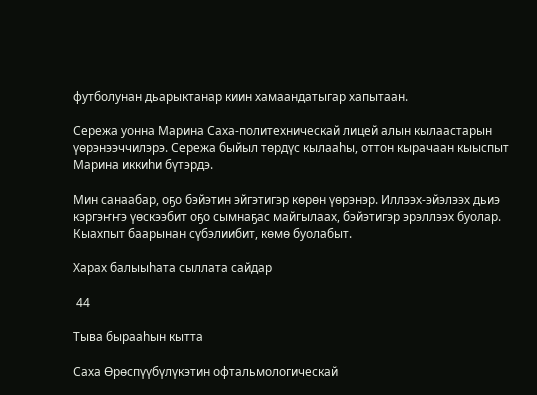футболунан дьарыктанар киин хамаандатыгар хапытаан.

Сережа уонна Марина Саха-политехническай лицей алын кылаастарын үөрэнээччилэрэ. Сережа быйыл төрдүс кылааһы, оттон кырачаан кыыспыт Марина иккиһи бүтэрдэ.

Мин санаабар, оҕо бэйэтин эйгэтигэр көрөн үөрэнэр. Иллээх-эйэлээх дьиэ кэргэҥҥэ үөскээбит оҕо сымнаҕас майгылаах, бэйэтигэр эрэллээх буолар. Кыахпыт баарынан сүбэлиибит, көмө буолабыт.

Харах балыыһата сыллата сайдар

 44

Тыва бырааһын кытта

Саха Өрөспүүбүлүкэтин офтальмологическай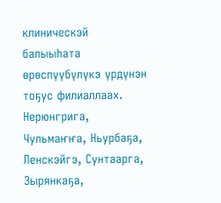клиническэй балыыһата өрөспүүбүлүкэ үрдүнэн тоҕус филиаллаах. Нерюнгрига, Чульмаҥҥа, Ньурбаҕа, Ленскэйгэ, Сунтаарга, Зырянкаҕа,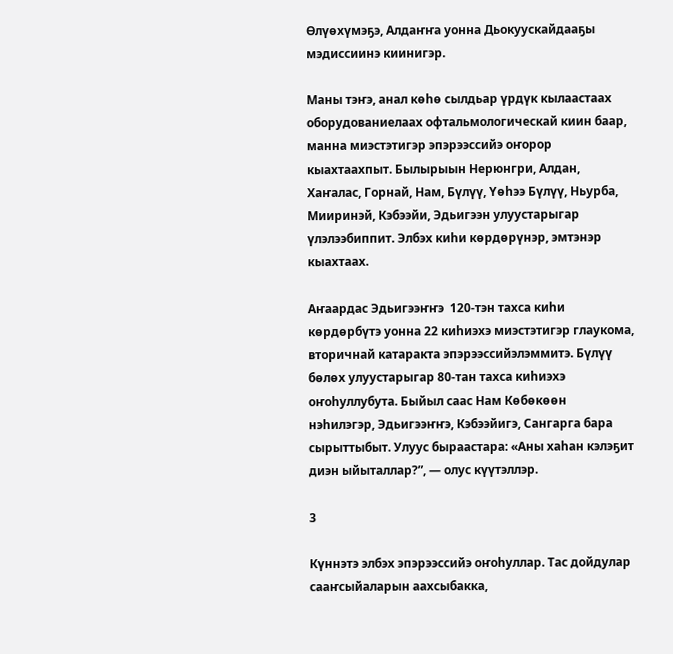Өлүөхүмэҕэ, Алдаҥҥа уонна Дьокуускайдааҕы мэдиссиинэ киинигэр.

Маны тэҥэ, анал көһө сылдьар үрдүк кылаастаах оборудованиелаах офтальмологическай киин баар, манна миэстэтигэр эпэрээссийэ оҥорор кыахтаахпыт. Былырыын Нерюнгри, Алдан, Хаҥалас, Горнай, Нам, Бүлүү, Үөһээ Бүлүү, Ньурба, Мииринэй, Кэбээйи, Эдьигээн улуустарыгар үлэлээбиппит. Элбэх киһи көрдөрүнэр, эмтэнэр кыахтаах.

Аҥаардас Эдьигээҥҥэ  120-тэн тахса киһи көрдөрбүтэ уонна 22 киһиэхэ миэстэтигэр глаукома, вторичнай катаракта эпэрээссийэлэммитэ. Бүлүү бөлөх улуустарыгар 80-тан тахса киһиэхэ оҥоһуллубута. Быйыл саас Нам Көбөкөөн нэһилэгэр, Эдьигээҥҥэ, Кэбээйигэ, Сангарга бара сырыттыбыт. Улуус быраастара: «Аны хаһан кэлэҕит диэн ыйыталлар?”, — олус күүтэллэр.

3

Күннэтэ элбэх эпэрээссийэ оҥоһуллар. Тас дойдулар сааҥсыйаларын аахсыбакка,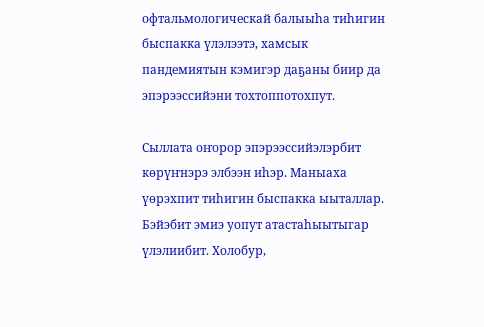офтальмологическай балыыһа тиһигин быспакка үлэлээтэ, хамсык пандемиятын кэмигэр даҕаны биир да эпэрээссийэни тохтоппотохпут.

Сыллата оҥорор эпэрээссийэлэрбит көрүҥнэрэ элбээн иһэр. Маныаха үөрэхпит тиһигин быспакка ыыталлар. Бэйэбит эмиэ уопут атастаһыытыгар үлэлиибит. Холобур,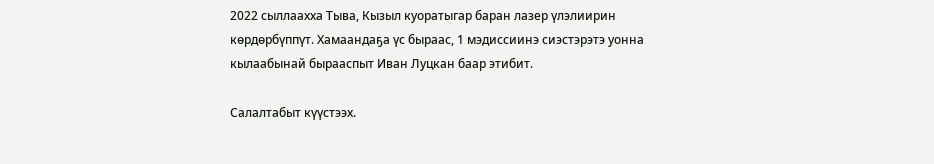2022 сыллаахха Тыва, Кызыл куоратыгар баран лазер үлэлиирин көрдөрбүппүт. Хамаандаҕа үс быраас, 1 мэдиссиинэ сиэстэрэтэ уонна кылаабынай бырааспыт Иван Луцкан баар этибит.

Салалтабыт күүстээх.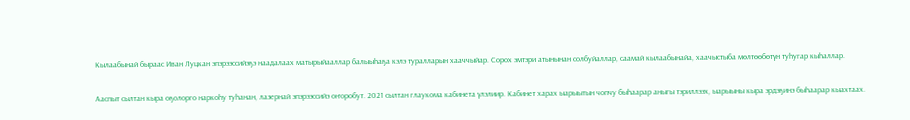Кылаабынай быраас Иван Луцкан эпэрээссийэҕэ наадалаах матырыйааллар балыыһаҕа кэлэ туралларын хааччыйар. Сорох эмтэри атынынан солбуйаллар, саамай кылаабынайа, хаачыстыба мөлтөөбөтүн туһугар кыһаллар.

Ааспыт сылтан кыра оҕолорго наркоһу туһанан, лазернай эпэрээссийэ оҥоробут. 2021 сылтан глаукома кабинета үлэлиир. Кабинет харах ыарыытын чопчу быһаарар аныгы тэриллээх, ыарыыны кыра эрдэҕинэ быһаарар кыахтаах.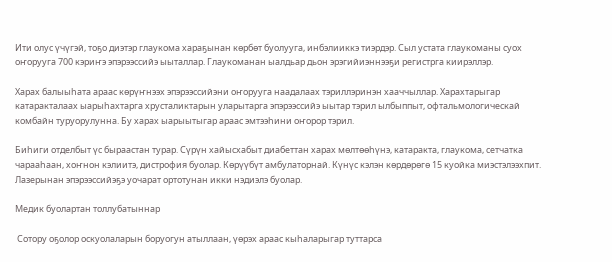Ити олус үчүгэй, тоҕо диэтэр глаукома хараҕынан көрбөт буолууга, инбэлииккэ тиэрдэр. Сыл устата глаукоманы суох оҥорууга 700 кэриҥэ эпэрээссийэ ыыталлар. Глаукоманан ыалдьар дьон эрэгийиэннээҕи регистрга киирэллэр.

Харах балыыһата араас көрүҥнээх эпэрээссийэни оҥорууга наадалаах тэриллэринэн хааччыллар. Харахтарыгар катаракталаах ыарыһахтарга хрусталиктарын уларытарга эпэрээссийэ ыытар тэрил ылбыппыт, офтальмологическай комбайн туруорулунна. Бу харах ыарыытыгар араас эмтээһини оҥорор тэрил.

Биһиги отделбыт үс быраастан турар. Сүрүн хайысхабыт диабеттан харах мөлтөөһүнэ, катаракта, глаукома, сетчатка чарааһаан, хоҥнон кэлиитэ, дистрофия буолар. Көрүүбүт амбулаторнай. Күнүс кэлэн көрдөрөгө 15 куойка миэстэлээхпит. Лазерынан эпэрээссийэҕэ уочарат ортотунан икки нэдиэлэ буолар.

Медик буолартан толлубатыннар

 Сотору оҕолор оскуолаларын боруогун атыллаан, үөрэх араас кыһаларыгар туттарса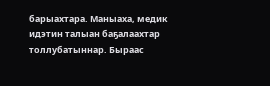барыахтара. Маныаха, медик идэтин талыан баҕалаахтар толлубатыннар. Быраас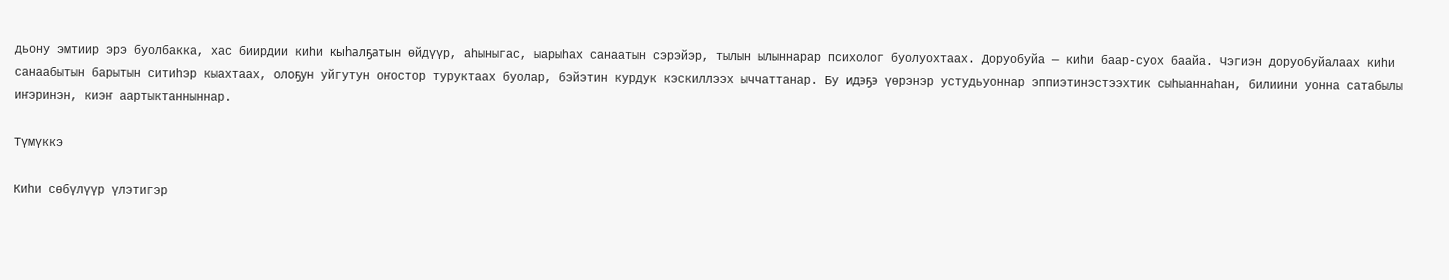дьону эмтиир эрэ буолбакка, хас биирдии киһи кыһалҕатын өйдүүр, аһыныгас, ыарыһах санаатын сэрэйэр, тылын ылыннарар психолог буолуохтаах. Доруобуйа — киһи баар-суох баайа. Чэгиэн доруобуйалаах киһи санаабытын барытын ситиһэр кыахтаах, олоҕун уйгутун оҥостор туруктаах буолар, бэйэтин курдук кэскиллээх ыччаттанар. Бу идэҕэ үөрэнэр устудьуоннар эппиэтинэстээхтик сыһыаннаһан, билиини уонна сатабылы иҥэринэн, киэҥ аартыктанныннар.

Түмүккэ

Киһи сөбүлүүр үлэтигэр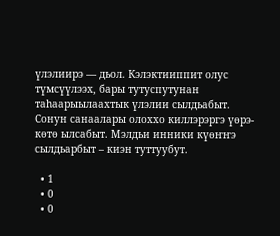үлэлиирэ — дьол. Кэлэктииппит олус түмсүүлээх, бары тутуспутунан таһаарыылаахтык үлэлии сылдьабыт. Сонун санаалары олоххо киллэрэргэ үөрэ-көтө ылсабыт. Мэлдьи инники күөҥҥэ сылдьарбыт – киэн туттуубут.

  • 1
  • 0
  • 0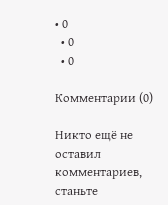• 0
  • 0
  • 0

Комментарии (0)

Никто ещё не оставил комментариев, станьте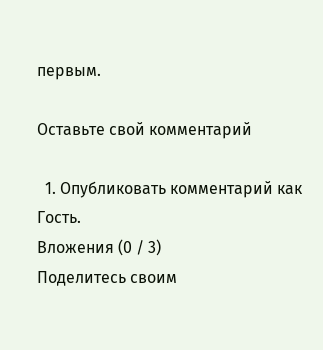первым.

Оставьте свой комментарий

  1. Опубликовать комментарий как Гость.
Вложения (0 / 3)
Поделитесь своим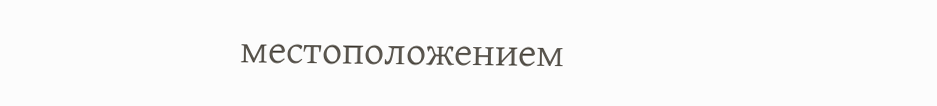местоположением